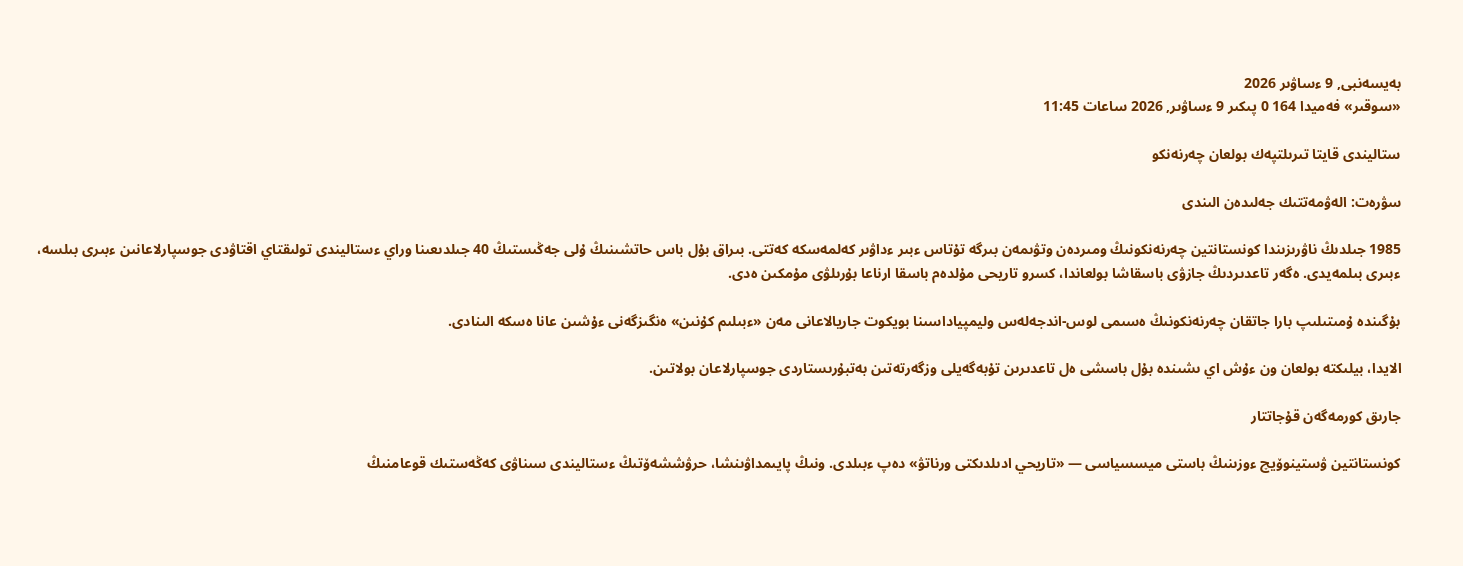بەيسەنبى, 9 ءساۋىر 2026
«سوقىر» فەميدا 164 0 پىكىر 9 ءساۋىر, 2026 ساعات 11:45

ستاليندى قايتا تىرىلتپەك بولعان چەرنەنكو

سۋرەت: الەۋمەتتىك جەلىدەن الىندى

1985 جىلدىڭ ناۋرىزىندا كونستانتين چەرنەنكونىڭ ومىردەن وتۋىمەن بىرگە تۇتاس ءبىر ءداۋىر كەلمەسكە كەتتى. بىراق بۇل باس حاتشىنىڭ ۇلى جەڭىستىڭ 40 جىلدىعىنا وراي ءستاليندى تولىقتاي اقتاۋدى جوسپارلاعانىن ءبىرى بىلسە، ءبىرى بىلمەيدى. ەگەر تاعدىردىڭ جازۋى باسقاشا بولعاندا، كسرو تاريحى مۇلدەم باسقا ارناعا بۇرىلۋى مۇمكىن ەدى.

بۇگىندە ۇمىتىلىپ بارا جاتقان چەرنەنكونىڭ ەسىمى لوس-اندجەلەس وليمپياداسىنا بويكوت جاريالاعانى مەن «ءبىلىم كۇنىن» ەنگىزگەنى ءۇشىن عانا ەسكە الىنادى.

الايدا، بيلىكتە بولعان ون ءۇش اي ىشىندە بۇل باسشى ەل تاعدىرىن تۇبەگەيلى وزگەرتەتىن بەتبۇرىستاردى جوسپارلاعان بولاتىن.

جارىق كورمەگەن قۇجاتتار

كونستانتين ۋستينوۆيچ ءوزىنىڭ باستى ميسسياسى — «تاريحي ادىلدىكتى ورناتۋ» دەپ ءبىلدى. ونىڭ پايىمداۋىنشا، حرۋششەۆتىڭ ءستاليندى سىناۋى كەڭەستىك قوعامنىڭ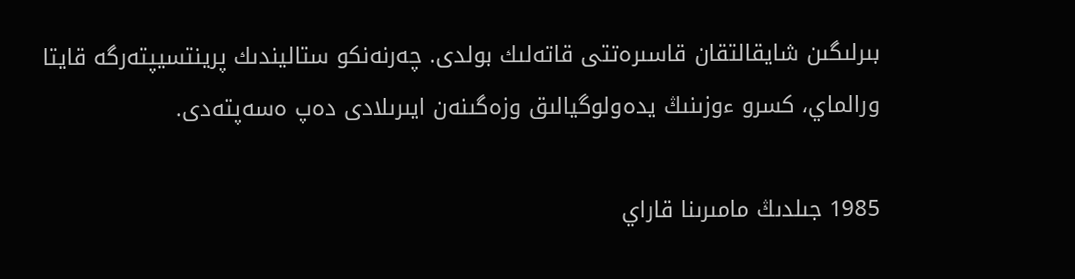بىرلىگىن شايقالتقان قاسىرەتتى قاتەلىك بولدى. چەرنەنكو ستاليندىك پرينتسيپتەرگە قايتا ورالماي، كسرو ءوزىنىڭ يدەولوگيالىق وزەگىنەن ايىرىلادى دەپ ەسەپتەدى.

1985 جىلدىڭ مامىرىنا قاراي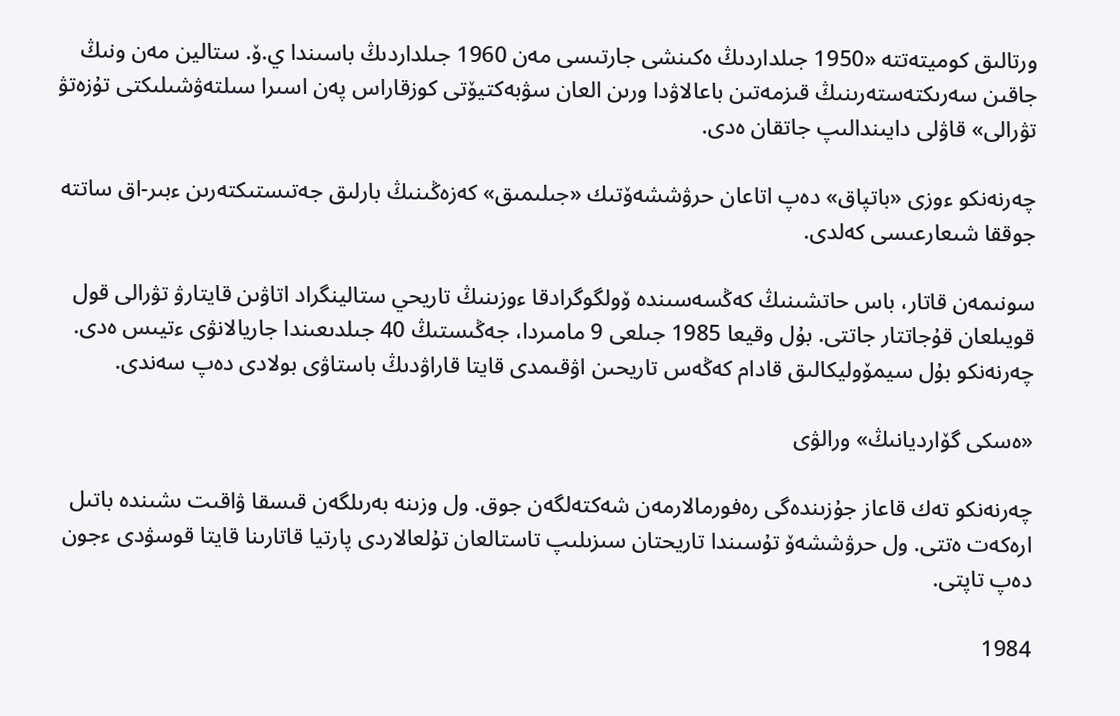ورتالىق كوميتەتتە «1950 جىلداردىڭ ەكىنشى جارتىسى مەن 1960 جىلداردىڭ باسىندا ي.ۆ. ستالين مەن ونىڭ جاقىن سەرىكتەستەرىنىڭ قىزمەتىن باعالاۋدا ورىن العان سۋبەكتيۆتى كوزقاراس پەن اسىرا سىلتەۋشىلىكتى تۇزەتۋ تۋرالى» قاۋلى دايىندالىپ جاتقان ەدى.

چەرنەنكو ءوزى «باتپاق» دەپ اتاعان حرۋششەۆتىك «جىلىمىق» كەزەڭىنىڭ بارلىق جەتىستىكتەرىن ءبىر-اق ساتتە جوققا شىعارعىسى كەلدى.

سونىمەن قاتار، باس حاتشىنىڭ كەڭسەسىندە ۆولگوگرادقا ءوزىنىڭ تاريحي ستالينگراد اتاۋىن قايتارۋ تۋرالى قول قويىلعان قۇجاتتار جاتتى. بۇل وقيعا 1985 جىلعى 9 مامىردا، جەڭىستىڭ 40 جىلدىعىندا جاريالانۋى ءتيىس ەدى. چەرنەنكو بۇل سيمۆوليكالىق قادام كەڭەس تاريحىن اۋقىمدى قايتا قاراۋدىڭ باستاۋى بولادى دەپ سەندى.

«ەسكى گۆارديانىڭ» ورالۋى

چەرنەنكو تەك قاعاز جۇزىندەگى رەفورمالارمەن شەكتەلگەن جوق. ول وزىنە بەرىلگەن قىسقا ۋاقىت ىشىندە باتىل ارەكەت ەتتى. ول حرۋششەۆ تۇسىندا تاريحتان سىزىلىپ تاستالعان تۇلعالاردى پارتيا قاتارىنا قايتا قوسۋدى ءجون دەپ تاپتى.

1984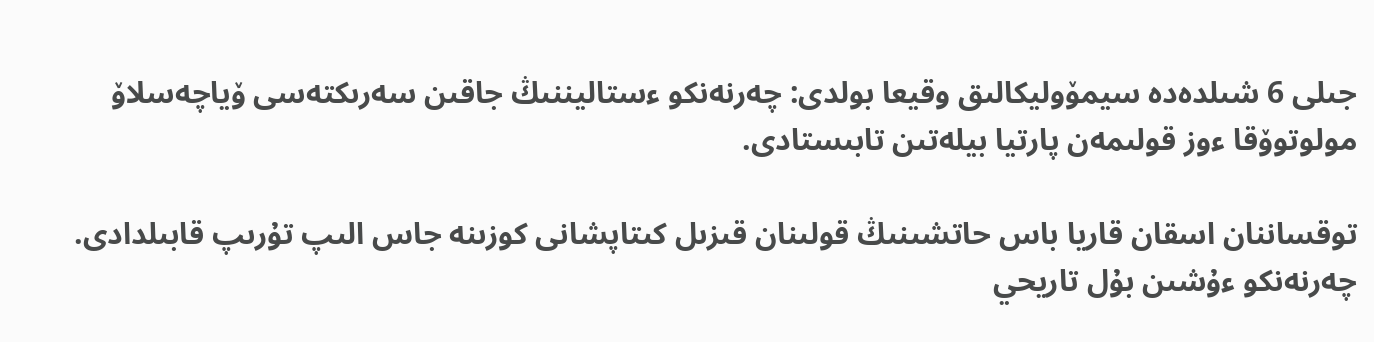جىلى 6 شىلدەدە سيمۆوليكالىق وقيعا بولدى: چەرنەنكو ءستاليننىڭ جاقىن سەرىكتەسى ۆياچەسلاۆ مولوتوۆقا ءوز قولىمەن پارتيا بيلەتىن تابىستادى.

توقساننان اسقان قاريا باس حاتشىنىڭ قولىنان قىزىل كىتاپشانى كوزىنە جاس الىپ تۇرىپ قابىلدادى. چەرنەنكو ءۇشىن بۇل تاريحي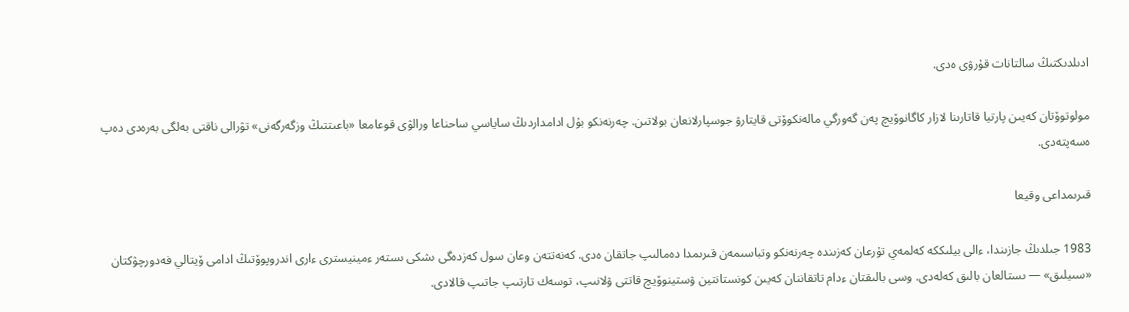ادىلدىكتىڭ سالتانات قۇرۋى ەدى.

مولوتوۆتان كەيىن پارتيا قاتارىنا لازار كاگانوۆيچ پەن گەورگي مالەنكوۆتى قايتارۋ جوسپارلانعان بولاتىن. چەرنەنكو بۇل ادامداردىڭ ساياسي ساحناعا ورالۋى قوعامعا «باعىتتىڭ وزگەرگەنى» تۋرالى ناقتى بەلگى بەرەدى دەپ ەسەپتەدى.

قىرىمداعى وقيعا

1983 جىلدىڭ جازىندا، ءالى بيلىككە كەلمەي تۇرعان كەزىندە چەرنەنكو وتباسىمەن قىرىمدا دەمالىپ جاتقان ەدى. كەنەتتەن وعان سول كەزدەگى ىشكى ىستەر ءمينيسترى ءارى اندروپوۆتىڭ ادامى ۆيتالي فەدورچۋكتان «سىيلىق» — ىستالعان بالىق كەلەدى. وسى بالىقتان ءدام تاتقاننان كەيىن كونستانتين ۋستينوۆيچ قاتتى ۋلانىپ، توسەك تارتىپ جاتىپ قالادى.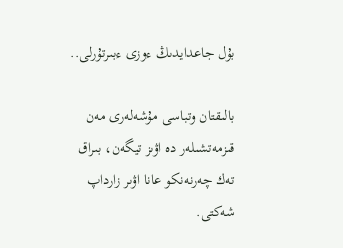بۇل جاعدايدىڭ ءوزى ءبىرتۇرلى..

بالىقتان وتباسى مۇشەلەرى مەن قىزمەتشىلەر دە اۋىز تيگەن، بىراق تەك چەرنەنكو عانا اۋىر زارداپ شەكتى.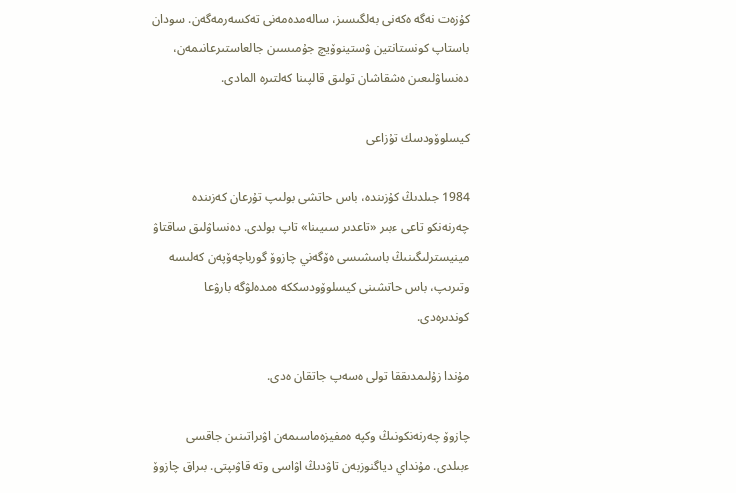كۇزەت نەگە ەكەنى بەلگىسىز، سالەمدەمەنى تەكسەرمەگەن. سودان باستاپ كونستانتين ۋستينوۆيچ جۇمىسىن جالعاستىرعانىمەن، دەنساۋلىعىن ەشقاشان تولىق قالپىنا كەلتىرە المادى.

كيسلوۆودسك تۇزاعى

1984 جىلدىڭ كۇزىندە، باس حاتشى بولىپ تۇرعان كەزىندە چەرنەنكو تاعى ءبىر «تاعدىر سىيىنا» تاپ بولدى. دەنساۋلىق ساقتاۋ مينيسترلىگىنىڭ باسشىسى ەۆگەني چازوۆ گورباچەۆپەن كەلىسە وتىرىپ، باس حاتشىنى كيسلوۆودسككە ەمدەلۋگە بارۋعا كوندىرەدى.

مۇندا زۇلىمدىققا تولى ەسەپ جاتقان ەدى.

چازوۆ چەرنەنكونىڭ وكپە ەمفيزەماسىمەن اۋىراتىنىن جاقسى ءبىلدى. مۇنداي دياگنوزبەن تاۋدىڭ اۋاسى وتە قاۋىپتى. بىراق چازوۆ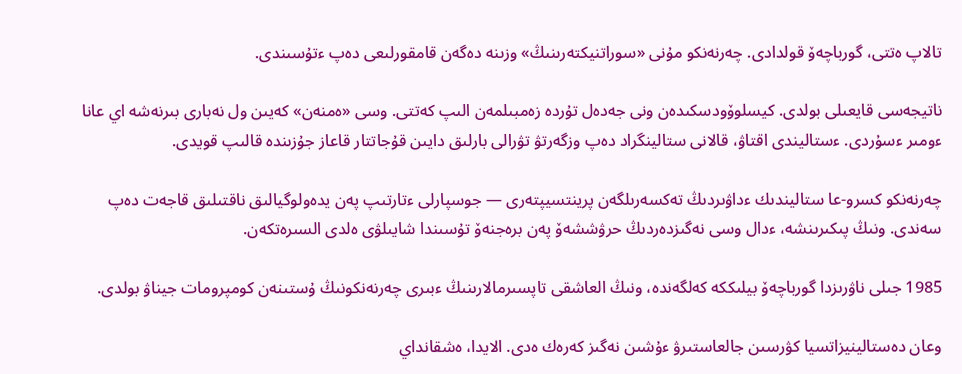تالاپ ەتتى، گورباچەۆ قولدادى. چەرنەنكو مۇنى «سوراتنيكتەرىنىڭ» وزىنە دەگەن قامقورلىعى دەپ ءتۇسىندى.

ناتيجەسى قايعىلى بولدى. كيسلوۆودسكىدەن ونى جەدەل تۇردە زەمبىلمەن الىپ كەتتى. وسى «ەمنەن» كەيىن ول نەبارى بىرنەشە اي عانا ءومىر ءسۇردى. ءستاليندى اقتاۋ، قالانى ستالينگراد دەپ وزگەرتۋ تۋرالى بارلىق دايىن قۇجاتتار قاعاز جۇزىندە قالىپ قويدى.

چەرنەنكو كسرو-عا ستاليندىك ءداۋىردىڭ تەكسەرىلگەن پرينتسيپتەرى — جوسپارلى ءتارتىپ پەن يدەولوگيالىق ناقتىلىق قاجەت دەپ سەندى. ونىڭ پىكىرىنشە، ءدال وسى نەگىزدەردىڭ حرۋششەۆ پەن برەجنەۆ تۇسىندا شايىلۋى ەلدى السىرەتكەن.

1985 جىلى ناۋرىزدا گورباچەۆ بيلىككە كەلگەندە، ونىڭ العاشقى تاپسىرمالارىنىڭ ءبىرى چەرنەنكونىڭ ۇستىنەن كومپرومات جيناۋ بولدى.

وعان دەستالينيزاتسيا كۋرسىن جالعاستىرۋ ءۇشىن نەگىز كەرەك ەدى. الايدا، ەشقانداي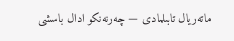ماتەريال تابىلمادى — چەرنەنكو ادال باسشى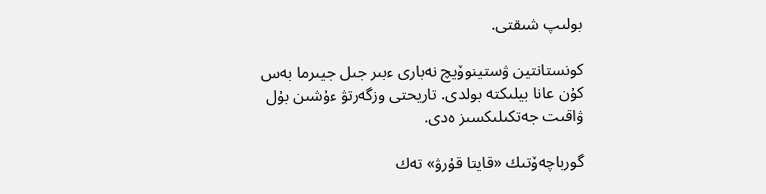بولىپ شىقتى.

كونستانتين ۋستينوۆيچ نەبارى ءبىر جىل جيىرما بەس كۇن عانا بيلىكتە بولدى. تاريحتى وزگەرتۋ ءۇشىن بۇل ۋاقىت جەتكىلىكسىز ەدى.

گورباچەۆتىك «قايتا قۇرۋ» تەك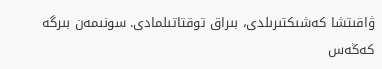ۋاقىتشا كەشىكتىرىلدى، بىراق توقتاتىلمادى. سونىمەن بىرگە كەڭەس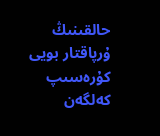حالقىنىڭ ۇرپاقتار بويى كۇرەسىپ كەلگەن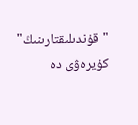"قۇندىلىقتارىنىڭ" كۇيرەۋى دە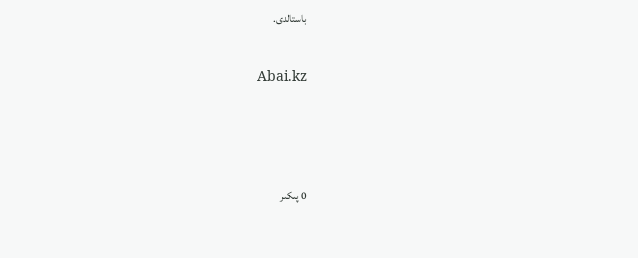باستالدى.

Abai.kz



0 پىكىر